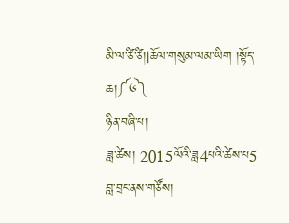མི་ལ་ཙི་ཙི།|ཆོལ་གསུམ་ལམ་ཡིག །སྟོད་ཆ།༼༦༽
ཉིན་བཞི་པ།
ཟླ་ཚེས། 2015ལོའི་ཟླ4པའི་ཚེས་པ5
བླ་བྲང་ནས་གཙོས།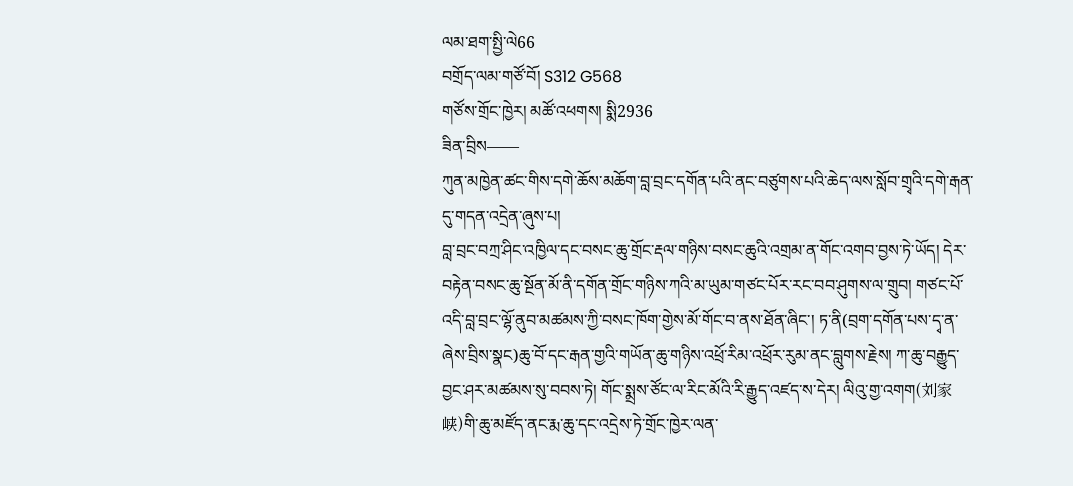ལམ་ཐག་སྤྱི་ལེ66
བགྲོད་ལམ་གཙོ་བོ། S312 G568
གཙོས་གྲོང་ཁྱེར། མཚོ་འཕགས། སྨི2936
ཟིན་བྲིས——
ཀུན་མཁྱེན་ཚང་གིས་དགེ་ཆོས་མཆོག་བླ་བྲང་དགོན་པའི་ནང་བཙུགས་པའི་ཆེད་ལས་སློབ་གྲྭའི་དགེ་རྒན་དུ་གདན་འདྲེན་ཞུས་པ།
བླ་བྲང་བཀྲ་ཤིང་འཁྱིལ་དང་བསང་ཆུ་གྲོང་རྡལ་གཉིས་བསང་ཆུའི་འགྲམ་ན་གོང་འགབ་བྱས་ཏེ་ཡོད། དེར་བརྟེན་བསང་ཆུ་སྔོན་མོ་ནི་དགོན་གྲོང་གཉིས་ཀའི་མ་ཡུམ་གཙང་པོར་རང་བབ་ཤུགས་ལ་གྲུབ། གཙང་པོ་འདི་བླ་བྲང་ལྷོ་ནུབ་མཚམས་ཀྱི་བསང་ཁོག་གྱེས་མོ་གོང་བ་ནས་ཐོན་ཞིང་། ཏ་ནི(བྲག་དགོན་པས་དྭ་ན་ཞེས་བྲིས་སྣང)ཆུ་བོ་དང་རྒན་གྱའི་གཡོན་ཆུ་གཉིས་འཕྲོ་རིམ་འཕྲོར་རུམ་ནང་བླུགས་རྗེས། ཀ་ཆུ་བརྒྱུད་བྱང་ཤར་མཚམས་སུ་བབས་ཏེ། གོང་སྨྲས་ཙོང་ལ་རིང་མོའི་རི་རྒྱུད་འཛད་ས་དེར། ལིའུ་གྱ་འགག(刘家峡)གི་ཆུ་མཛོད་ནང་རྨ་ཆུ་དང་འདྲེས་ཏེ་གྲོང་ཁྱེར་ལན་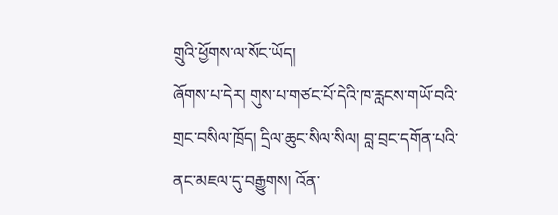གྲུའི་ཕྱོགས་ལ་སོང་ཡོད།
ཞོགས་པ་དེར། གུས་པ་གཙང་པོ་དེའི་ཁ་རླངས་གཡོ་བའི་གྲང་བསིལ་ཁྲོད། དྲིལ་ཆུང་སིལ་སིལ། བླ་བྲང་དགོན་པའི་ནང་མཇལ་དུ་བརྒྱུགས། འོན་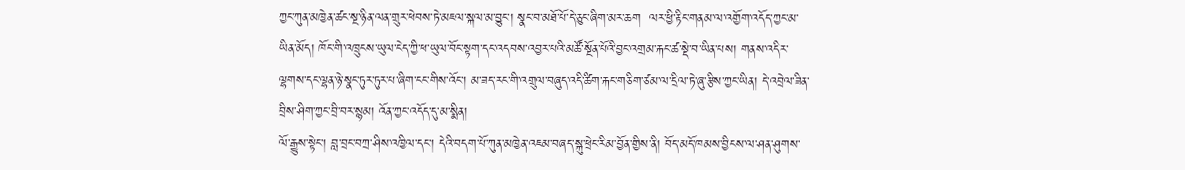ཀྱང་ཀུན་མཁྱེན་ཚང་སྔ་ཉིན་ལན་གྲུར་ཕེབས་ཏེ་མཇལ་སྐལ་མ་བྱུང་། སྣང་བ་མཐོ་པོ་དེ་ཅུང་ཞིག་མར་ཆག  ལར་ཕྱི་རྟིང་གནམ་ལ་འགྱོག་འདོད་ཀྱང་མ་ཡིན་མོད། ཁོང་གི་འཁྲུངས་ཡུལ་ངེད་ཀྱི་ཕ་ཡུལ་བོང་སྟག་དང་འདབས་འབྱར་པའི་མཚོ་སྔོན་པོའི་བྱང་འགྲམ་རྐང་ཚ་སྡེ་བ་ཡིན་པས། གནས་འདིར་ལྷགས་དང་ལྷན་ཉེ་སྣང་ཏུར་ཏུར་པ་ཞིག་ངང་གིས་འོང་། མ་ཟད་རང་གི་འགྲུལ་བཞུད་འདི་ཚིག་རྐང་གཅིག་ཙམ་ལ་དྲིལ་ཏེ་ཞུ་རྩིས་ཀྱང་ཡིན། དེ་འབྲེལ་ཟིན་བྲིས་ཤིག་ཀྱང་བྲི་བར་སྙམ། འོན་ཀྱང་འདོད་དུ་མ་སྨིན།
ལོ་རྒྱུས་སྟེང་། བླ་བྲང་བཀྲ་ཤིས་འཁྱིལ་དང་། དེའི་བདག་པོ་ཀུན་མཁྱེན་འཇམ་བཞད་སྐུ་ཕྲེང་རིམ་བྱོན་གྱིས་ནི། བོད་མདོ་ཁམས་བྱིངས་ལ་ཤན་ཤུགས་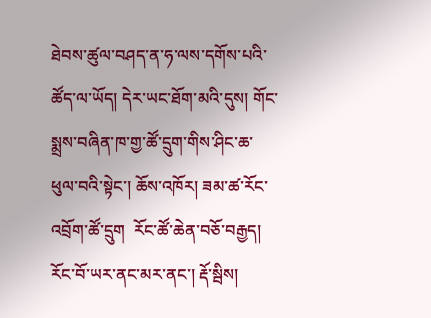ཐེབས་ཚུལ་བཤད་ན་ཧ་ལས་དགོས་པའི་ཚོད་ལ་ཡོད། དེར་ཡང་ཐོག་མའི་དུས། གོང་སྨྲས་བཞིན་ཁ་གྱ་ཚོ་དྲུག་གིས་ཤིང་ཆ་ཕུལ་བའི་སྟེང་། ཆོས་འཁོར། ཟམ་ཚ་རོང་འབྲོག་ཚོ་དྲུག  རོང་ཚོ་ཆེན་བཅོ་བརྒྱད། རོང་བོ་ཡར་ནང་མར་ནང་། རྡོ་སྦིས།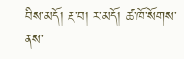བིས་མདོ། རྔ་བ། ར་མདོ། ཚ་ཁོ་སོགས་ནས་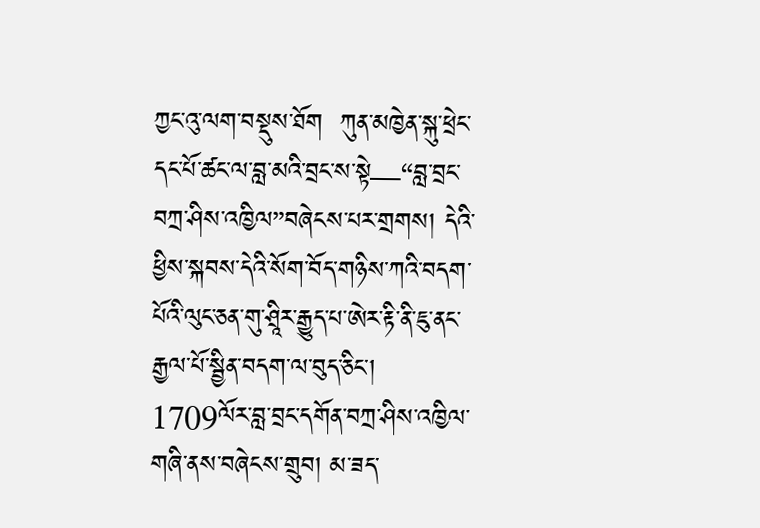ཀྱང་འུ་ལག་བསྡུས་ཐོག  ཀུན་མཁྱེན་སྐུ་ཕྲེང་དང་པོ་ཚང་ལ་བླ་མའི་བྲང་ས་སྟེ—“བླ་བྲང་བཀྲ་ཤིས་འཁྱིལ”བཞེངས་པར་གྲགས། དེའི་ཕྱིས་སྐབས་དེའི་སོག་བོད་གཉིས་ཀའི་བདག་པོའི་ལུང་ཅན་གུ་ཤྲཱིར་རྒྱུད་པ་ཨེར་རྟི་ནི་ཇུ་ནང་རྒྱལ་པོ་སྦྱིན་བདག་ལ་བུད་ཅིང་། 1709ལོར་བླ་བྲང་དགོན་བཀྲ་ཤིས་འཁྱིལ་གཞི་ནས་བཞེངས་གྲུབ། མ་ཟད་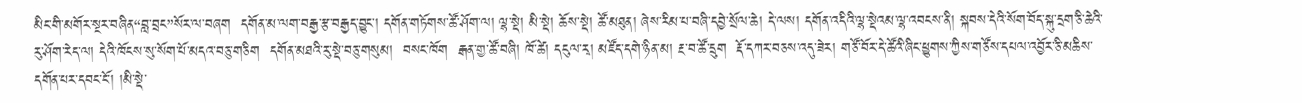མིང་གི་མགོར་སྔར་བཞིན“བླ་བྲང”སོར་ལ་བཞག  དགོན་མ་ལག་བརྒྱ་རྩ་བརྒྱད་བྱུང་། དགོན་གཏོགས་ཚོ་ཤོག་ལ། ལྷ་སྡེ། མི་སྡེ། ཆོས་སྡེ། ཚོ་མཐུན། ཞེས་རིམ་པ་བཞི་དབྱེ་སྲོལ་ཆེ། དེ་ལས། དགོན་འདིའི་ལྷ་སྡེའམ་ལྷ་འབངས་ནི། སྐབས་དེའི་སོག་བོད་སྐུ་དྲག་ཅི་ཆེའི་རུ་ཤོག་རེད་ལ། དེའི་ཁོངས་སུ་སོག་པོ་མདའ་བཅུ་གཅིག  དགོན་མཐའི་རུ་སྡེ་བཅུ་གསུམ།  བསང་ཁོག  རྒན་གྱ་ཚོ་བཞི། ཁོ་ཚེ། དངུལ་རྭ། མཛོད་དགེ་ཉིན་མ། རྔ་བ་ཚོ་དྲུག  རྡོ་དཀར་བཅས་འདུ་ཟེར། གཙོ་བོར་དེ་ཚོའི་ཞིང་ཕྱུགས་ཀྱིས་གཙོས་དཔལ་འབྱོར་ཅི་མཆིས་དགོན་པར་དབང་ངོ་། །མི་སྡེ་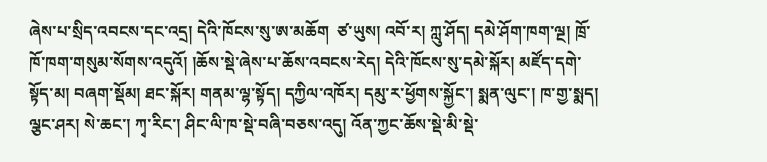ཞེས་པ་སྲིད་འབངས་དང་འདྲ། དེའི་ཁོངས་སུ་ཨ་མཆོག  ཙ་ཡུས། འབོ་ར། ཀླུ་ཤོད། དམེ་ཤོག་ཁག་ལྔ། ཁྲོ་ཁོ་ཁག་གསུམ་སོགས་འདུའོ། །ཆོས་སྡེ་ཞེས་པ་ཆོས་འབངས་རེད། དེའི་ཁོངས་སུ་དམེ་སྐོར། མཛོད་དགེ་སྟོད་མ། བཞག་སྡོམ། ཐང་སྐོར། གནམ་ལྷ་སྟོད། དཀྱིལ་འཁོར། དམུ་ར་ཕྱོགས་སྐྱོང་། སྨན་ལུང་། ཁ་གྱ་སྨད། ལྕང་ཤར། སེ་ཆང་། ཀྭ་རིང་། ཤིང་ལི་ཁ་སྡེ་བཞི་བཅས་འདུ། འོན་ཀྱང་ཆོས་སྡེ་མི་སྡེ་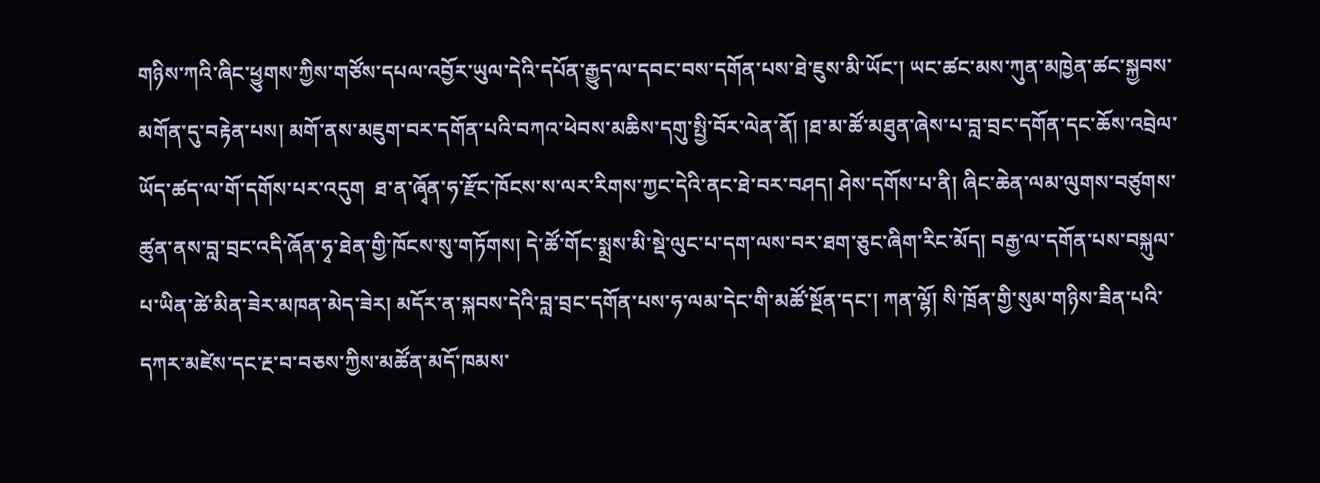གཉིས་ཀའི་ཞིང་ཕྱུགས་ཀྱིས་གཙོས་དཔལ་འབྱོར་ཡུལ་དེའི་དཔོན་རྒྱུད་ལ་དབང་བས་དགོན་པས་ཐེ་ཇུས་མི་ཡོང་། ཡང་ཚང་མས་ཀུན་མཁྱེན་ཚང་སྐྱབས་མགོན་དུ་བརྟེན་པས། མགོ་ནས་མཇུག་བར་དགོན་པའི་བཀའ་ཕེབས་མཆིས་དགུ་སྤྱི་བོར་ལེན་ནོ། །ཐ་མ་ཚོ་མཐུན་ཞེས་པ་བླ་བྲང་དགོན་དང་ཆོས་འབྲེལ་ཡོད་ཚད་ལ་གོ་དགོས་པར་འདུག  ཐ་ན་ཞྭོན་ཧ་རྫོང་ཁོངས་ས་ལར་རིགས་ཀྱང་དེའི་ནང་ཐེ་བར་བཤད། ཤེས་དགོས་པ་ནི། ཞིང་ཆེན་ལམ་ལུགས་བཙུགས་ཚུན་ནས་བླ་བྲང་འདི་ཞོན་ཧྭ་ཐེན་གྱི་ཁོངས་སུ་གཏོགས། དེ་ཚོ་གོང་སྨྲས་མི་སྡེ་ལུང་པ་དག་ལས་བར་ཐག་ཅུང་ཞིག་རིང་མོད། བརྒྱ་ལ་དགོན་པས་བསྐུལ་པ་ཡིན་ཚེ་མིན་ཟེར་མཁན་མེད་ཟེར། མདོར་ན་སྐབས་དེའི་བླ་བྲང་དགོན་པས་ཧ་ལམ་དེང་གི་མཚོ་སྔོན་དང་། ཀན་ལྷོ། སི་ཁྲོན་གྱི་སུམ་གཉིས་ཟིན་པའི་དཀར་མཛེས་དང་རྔ་བ་བཅས་ཀྱིས་མཚོན་མདོ་ཁམས་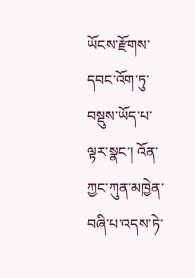ཡོངས་རྫོགས་དབང་འོག་ཏུ་བསྡུས་ཡོད་པ་ལྟར་སྣང་། འོན་ཀྱང་ཀུན་མཁྱེན་བཞི་པ་འདས་ཏེ་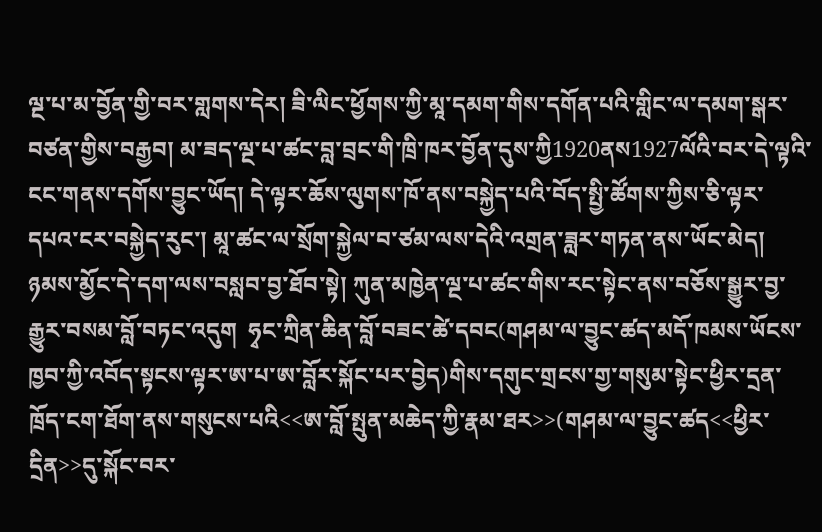ལྔ་པ་མ་བྱོན་གྱི་བར་གླགས་དེར། ཟི་ལིང་ཕྱོགས་ཀྱི་མཱ་དམག་གིས་དགོན་པའི་གླིང་ལ་དམག་སྒར་བཙན་གྱིས་བརྒྱབ། མ་ཟད་ལྔ་པ་ཚང་བླ་བྲང་གི་ཁྲི་ཁར་བྱོན་དུས་ཀྱི1920ནས1927ལོའི་བར་དེ་ལྟའི་ངང་གནས་དགོས་བྱུང་ཡོད། དེ་ལྟར་ཆོས་ལུགས་ཁོ་ནས་བསྐྱེད་པའི་བོད་སྤྱི་ཚོགས་ཀྱིས་ཅི་ལྟར་དཔའ་ངར་བསྐྱེད་རུང་། མཱ་ཚང་ལ་སྲོག་སྐྱེལ་བ་ཙམ་ལས་དེའི་འགྲན་ཟླར་གཏན་ནས་ཡོང་མེད། ཉམས་མྱོང་དེ་དག་ལས་བསླབ་བྱ་ཐོབ་སྟེ། ཀུན་མཁྱེན་ལྔ་པ་ཚང་གིས་རང་སྟེང་ནས་བཅོས་སྒྱུར་བྱ་རྒྱུར་བསམ་བློ་བཏང་འདུག  ཧྭང་ཀྲིན་ཆིན་བློ་བཟང་ཚེ་དབང(གཤམ་ལ་བྱུང་ཚད་མདོ་ཁམས་ཡོངས་ཁྱབ་ཀྱི་འབོད་སྟངས་ལྟར་ཨ་པ་ཨ་བློར་སྐོང་པར་བྱེད)གིས་དགུང་གྲངས་གྱ་གསུམ་སྟེང་ཕྱིར་དྲན་ཁྲོད་ངག་ཐོག་ནས་གསུངས་པའི<<ཨ་བློ་སྤུན་མཆེད་ཀྱི་རྣམ་ཐར>>(གཤམ་ལ་བྱུང་ཚད<<ཕྱིར་དྲིན>>དུ་སྐོང་བར་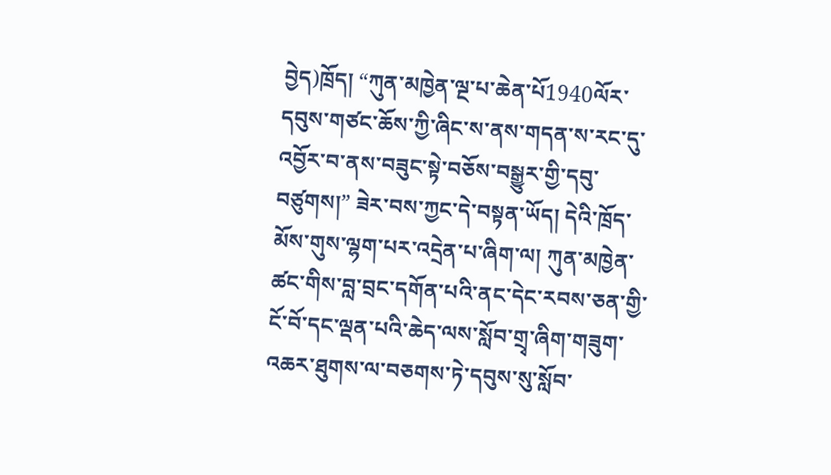བྱེད)ཁྲོད། “ཀུན་མཁྱེན་ལྔ་པ་ཆེན་པོ1940ལོར་དབུས་གཙང་ཆོས་ཀྱི་ཞིང་ས་ནས་གདན་ས་རང་དུ་འབྱོར་བ་ནས་བཟུང་སྟེ་བཅོས་བསྒྱུར་གྱི་དབུ་བཙུགས།” ཟེར་བས་ཀྱང་དེ་བསྟན་ཡོད། དེའི་ཁྲོད་མོས་གུས་ལྷག་པར་འདྲེན་པ་ཞིག་ལ། ཀུན་མཁྱེན་ཚང་གིས་བླ་བྲང་དགོན་པའི་ནང་དེང་རབས་ཅན་གྱི་ངོ་བོ་དང་ལྡན་པའི་ཆེད་ལས་སློབ་གྲྭ་ཞིག་གཟུག་འཆར་ཐུགས་ལ་བཅགས་ཏེ་དབུས་སུ་སློབ་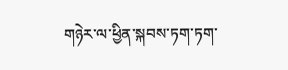གཉེར་ལ་ཕྱིན་སྐབས་ཏག་ཏག་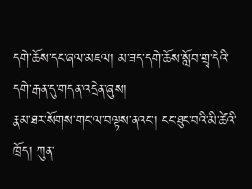དགེ་ཆོས་དང་ཞལ་མཇལ། མ་ཟད་དགེ་ཆོས་སློབ་གྲྭ་དེའི་དགེ་རྒན་དུ་གདན་འདྲེན་ཞུས།
རྣམ་ཐར་སོགས་གང་ལ་བལྟས་ནའང་། ངང་ཐུང་བའི་མི་ཚེའི་ཁྲོད། ཀུན་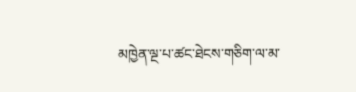མཁྱེན་ལྔ་པ་ཚང་ཐེངས་གཅིག་ལ་མ་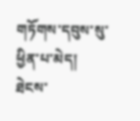གཏོགས་དབུས་སུ་ཕྱིན་པ་མེད། ཐེངས་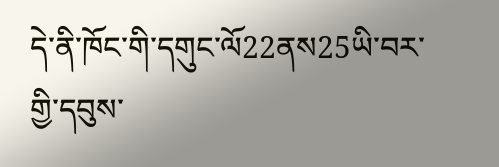དེ་ནི་ཁོང་གི་དགུང་ལོ22ནས25ཡི་བར་གྱི་དབུས་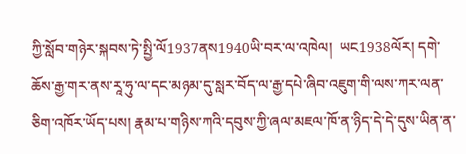ཀྱི་སློབ་གཉེར་སྐབས་ཏེ་སྤྱི་ལོ1937ནས1940ཡི་བར་ལ་འཁེལ།  ཡང1938ལོར། དགེ་ཆོས་རྒྱ་གར་ནས་རཱ་ཧུ་ལ་དང་མཉམ་དུ་སླར་བོད་ལ་རྒྱ་དཔེ་ཞིབ་འཇུག་གི་ལས་ཀར་ལན་ཅིག་འཁོར་ཡོད་པས། རྣམ་པ་གཉིས་ཀའི་དབུས་ཀྱི་ཞལ་མཇལ་ཁོ་ན་ཉིད་དེ་དེ་དུས་ཡིན་ན་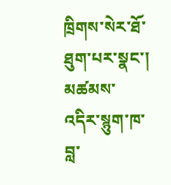ཁྲིགས་སེར་ཐོ་ཐུག་པར་སྣང་།
མཚམས་འདིར་སྙུག་ཁ་བླ་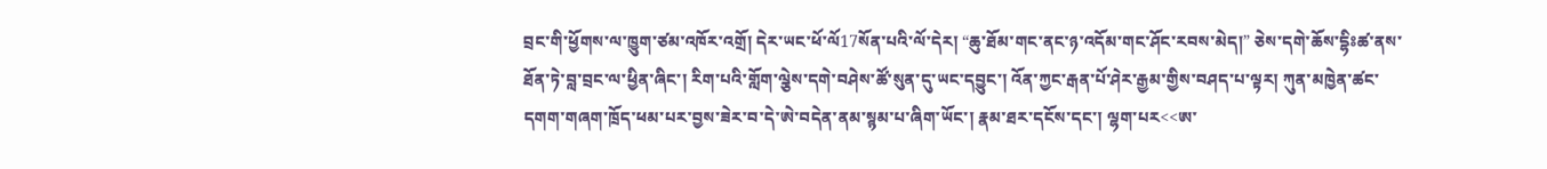བྲང་གི་ཕྱོགས་ལ་ཁྱུག་ཙམ་འཁོར་འགྲོ། དེར་ཡང་ཕོ་ལོ17སོན་པའི་ལོ་དེར། “ཆུ་ཐོམ་གང་ནང་ཉ་འདོམ་གང་ཤོང་རབས་མེད།” ཅེས་དགེ་ཆོས་དྷིཿཚ་ནས་ཐོན་ཏེ་བླ་བྲང་ལ་ཕྱིན་ཞིང་། རིག་པའི་གློག་ལྕེས་དགེ་བཤེས་ཚོ་སུན་དུ་ཡང་དབྱུང་། འོན་ཀྱང་རྒན་པོ་ཤེར་རྒྱམ་གྱིས་བཤད་པ་ལྟར། ཀུན་མཁྱེན་ཚང་དགག་གཞག་ཁྲོད་ཕམ་པར་བྱས་ཟེར་བ་དེ་ཨེ་བདེན་ནམ་སྙམ་པ་ཞིག་ཡོང་། རྣམ་ཐར་དངོས་དང་། ལྷག་པར<<ཨ་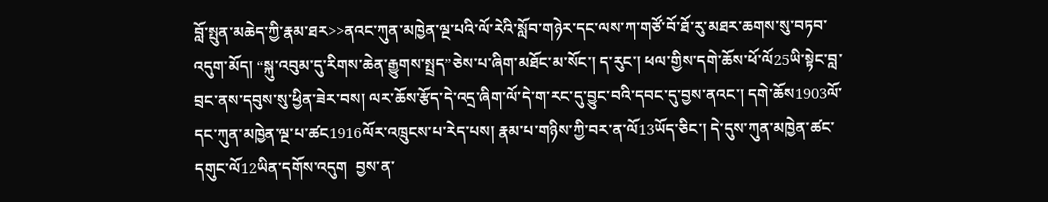བློ་སྤུན་མཆེད་ཀྱི་རྣམ་ཐར>>ནའང་ཀུན་མཁྱེན་ལྔ་པའི་ལོ་རེའི་སློབ་གཉེར་དང་ལས་ཀ་གཙོ་བོ་ཐོ་རུ་མཐར་ཆགས་སུ་བཏབ་འདུག་མོད། “སྐུ་འབུམ་དུ་རིགས་ཆེན་རྒྱུགས་སྤྲད”ཅེས་པ་ཞིག་མཐོང་མ་སོང་། ད་རུང་། ཕལ་གྱིས་དགེ་ཆོས་ཕོ་ལོ25ཡི་སྟེང་བླ་བྲང་ནས་དབུས་སུ་ཕྱིན་ཟེར་བས། ལར་ཆོས་རྩོད་དེ་འདྲ་ཞིག་ལོ་དེ་ག་རང་དུ་བྱུང་བའི་དབང་དུ་བྱས་ནའང་། དགེ་ཆོས1903ལོ་དང་ཀུན་མཁྱེན་ལྔ་པ་ཚང1916ལོར་འཁྲུངས་པ་རེད་པས། རྣམ་པ་གཉིས་ཀྱི་བར་ན་ལོ13ཡོད་ཅིང་། དེ་དུས་ཀུན་མཁྱེན་ཚང་དགུང་ལོ12ཡིན་དགོས་འདུག  བྱས་ན་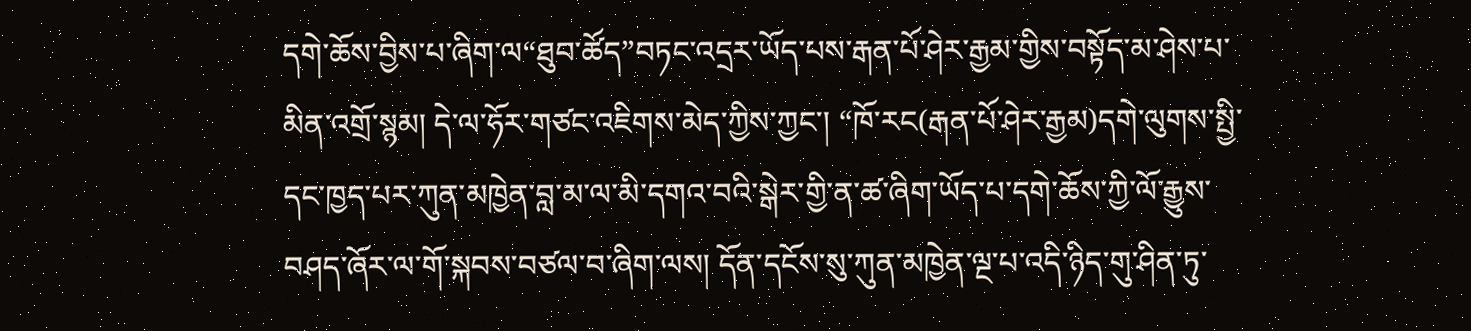དགེ་ཆོས་བྱིས་པ་ཞིག་ལ“ཐུབ་ཚོད”བཏང་འདྲར་ཡོད་པས་རྒན་པོ་ཤེར་རྒྱམ་གྱིས་བསྟོད་མ་ཤེས་པ་མིན་འགྲོ་སྙམ། དེ་ལ་ཧོར་གཙང་འཇིགས་མེད་ཀྱིས་ཀྱང་། “ཁོ་རང(རྒན་པོ་ཤེར་རྒྱམ)དགེ་ལུགས་སྤྱི་དང་ཁྱད་པར་ཀུན་མཁྱེན་བླ་མ་ལ་མི་དགའ་བའི་སྒེར་གྱི་ན་ཚ་ཞིག་ཡོད་པ་དགེ་ཆོས་ཀྱི་ལོ་རྒྱུས་བཤད་ཞོར་ལ་གོ་སྐབས་བཙལ་བ་ཞིག་ལས། དོན་དངོས་སུ་ཀུན་མཁྱེན་ལྔ་པ་འདི་ཉིད་གུ་ཤིན་ཏུ་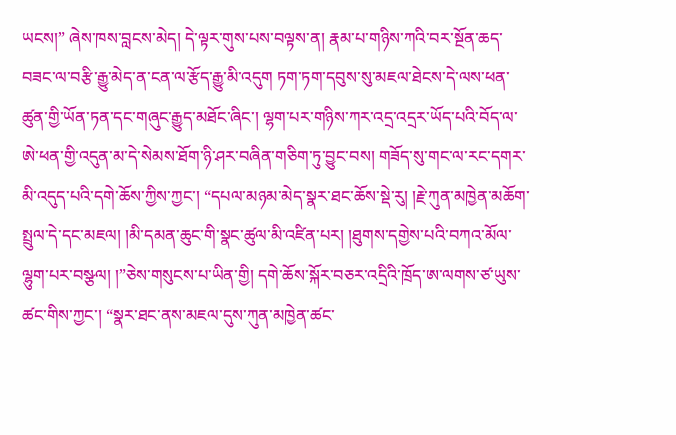ཡངས།” ཞེས་ཁས་བླངས་མེད། དེ་ལྟར་གུས་པས་བལྟས་ན། རྣམ་པ་གཉིས་ཀའི་བར་སྔོན་ཆད་བཟང་ལ་བརྩི་རྒྱུ་མེད་ན་ངན་ལ་རྩོད་རྒྱུ་མི་འདུག ཏག་ཏག་དབུས་སུ་མཇལ་ཐེངས་དེ་ལས་ཕན་ཚུན་གྱི་ཡོན་ཏན་དང་གཞུང་རྒྱུད་མཐོང་ཞིང་། ལྷག་པར་གཉིས་ཀར་འདྲ་འདྲར་ཡོད་པའི་བོད་ལ་ཨེ་ཕན་གྱི་འདུན་མ་དེ་སེམས་ཐོག་ཉི་ཤར་བཞིན་གཅིག་ཏུ་བྱུང་བས། གཟོད་སུ་གང་ལ་རང་དགར་མི་འདུད་པའི་དགེ་ཆོས་ཀྱིས་ཀྱང་། “དཔལ་མཉམ་མེད་སྣར་ཐང་ཆོས་སྡེ་རུ། །རྗེ་ཀུན་མཁྱེན་མཆོག་སྤྲུལ་དེ་དང་མཇལ། །མི་དམན་ཆུང་གི་སྣང་ཚུལ་མི་འཛིན་པར། །ཐུགས་དགྱེས་པའི་བཀའ་མོལ་ལྷུག་པར་བསྩལ། །”ཅེས་གསུངས་པ་ཡིན་གྱི། དགེ་ཆོས་སྐོར་བཅར་འདྲིའི་ཁྲོད་ཨ་ལགས་ཙ་ཡུས་ཚང་གིས་ཀྱང་། “སྣར་ཐང་ནས་མཇལ་དུས་ཀུན་མཁྱེན་ཚང་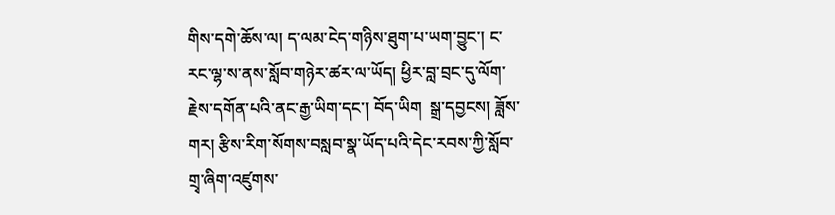གིས་དགེ་ཆོས་ལ། ད་ལམ་ངེད་གཉིས་ཐུག་པ་ཡག་བྱུང་། ང་རང་ལྷ་ས་ནས་སློབ་གཉེར་ཚར་ལ་ཡོད། ཕྱིར་བླ་བྲང་དུ་ལོག་རྗེས་དགོན་པའི་ནང་རྒྱ་ཡིག་དང་། བོད་ཡིག  སྒྲ་དབྱངས། ཟློས་གར། རྩིས་རིག་སོགས་བསླབ་སྣ་ཡོད་པའི་དེང་རབས་ཀྱི་སློབ་གྲྭ་ཞིག་འཛུགས་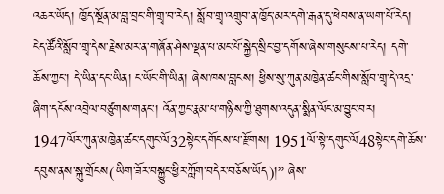འཆར་ཡོད། ཁྱོད་སྔོན་མ་བླ་བྲང་གི་གྲྭ་བ་རེད། སློབ་གྲྭ་འགྲུབ་ན་ཁྱོད་མར་དགེ་རྒན་དུ་ཕེབས་ན་ཡག་པོ་རེད། ངེད་ཚོའི་སློབ་གྲྭ་དེས་རྗེས་མར་ན་གཞོན་ཤེས་ལྡན་པ་མང་པོ་སྐྱེད་སྲིང་བྱ་དགོས་ཞེས་གསུངས་པ་རེད། དགེ་ཆོས་ཀྱང་། དེ་ཡིན་དང་ཡིན། ང་ཡོང་གི་ཡིན། ཞེས་ཁས་བླངས། ཕྱིས་སུ་ཀུན་མཁྱེན་ཚང་གིས་སློབ་གྲྭ་དེ་འདྲ་ཞིག་དངོས་འབྲེལ་བཙུགས་གནང་། འོན་ཀྱང་རྣམ་པ་གཉིས་ཀྱི་ཐུགས་འདུན་སྨིན་ལོང་མ་བྱུང་བར། 1947ལོར་ཀུན་མཁྱེན་ཚང་དགུང་ལོ32སྟེང་དགོངས་པ་རྫོགས། 1951ལོ་སྟེ་དགུང་ལོ48སྟེང་དགེ་ཆོས་དབུས་ནས་སྐུ་གྲོངས(ཡིག་ཟོར་བསྐྱུང་ཕྱིར་ཀློག་བདེར་བཅོས་ཡོད)།” ཞེས་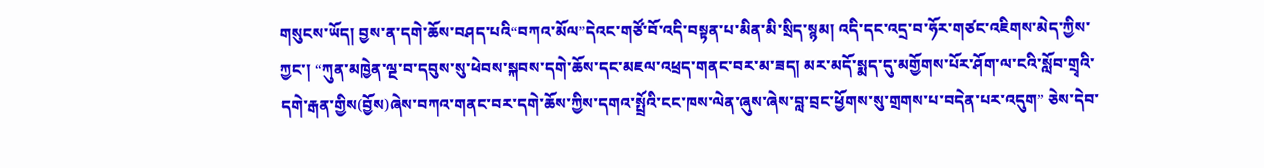གསུངས་ཡོད། བྱས་ན་དགེ་ཆོས་བཤད་པའི“བཀའ་མོལ”དེའང་གཙོ་བོ་འདི་བསྟན་པ་མིན་མི་སྲིད་སྙམ། འདི་དང་འདྲ་བ་ཧོར་གཙང་འཇིགས་མེད་ཀྱིས་ཀྱང་། “ཀུན་མཁྱེན་ལྔ་བ་དབུས་སུ་ཕེབས་སྐབས་དགེ་ཆོས་དང་མཇལ་འཕྲད་གནང་བར་མ་ཟད། མར་མདོ་སྨད་དུ་མགྱོགས་པོར་ཤོག་ལ་ངའི་སློབ་གྲྭའི་དགེ་རྒན་གྱིས(བྱོས)ཞེས་བཀའ་གནང་བར་དགེ་ཆོས་ཀྱིས་དགའ་སྤྲོའི་ངང་ཁས་ལེན་ཞུས་ཞེས་བླ་བྲང་ཕྱོགས་སུ་གྲགས་པ་བདེན་པར་འདུག” ཅེས་དེབ་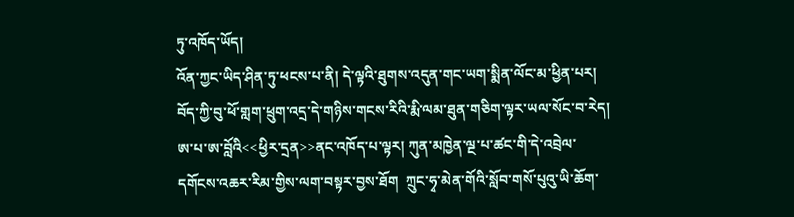ཏུ་འཁོད་ཡོད།
འོན་ཀྱང་ཡིད་ཤིན་ཏུ་ཕངས་པ་ནི། དེ་ལྟའི་ཐུགས་འདུན་གང་ཡག་སྨིན་ལོང་མ་ཕྱིན་པར། བོད་ཀྱི་བུ་ཕོ་གླག་ཕྲུག་འདྲ་དེ་གཉིས་གངས་རིའི་རྨི་ལམ་ཐུན་གཅིག་ལྟར་ཡལ་སོང་བ་རེད།
ཨ་པ་ཨ་བློའི<<ཕྱིར་དྲན>>ནང་འཁོད་པ་ལྟར། ཀུན་མཁྱེན་ལྔ་པ་ཚང་གི་དེ་འབྲེལ་དགོངས་འཆར་རིམ་གྱིས་ལག་བསྟར་བྱས་ཐོག  ཀྲུང་ཧྭ་མེན་གོའི་སློབ་གསོ་པུའུ་ཡི་ཆོག་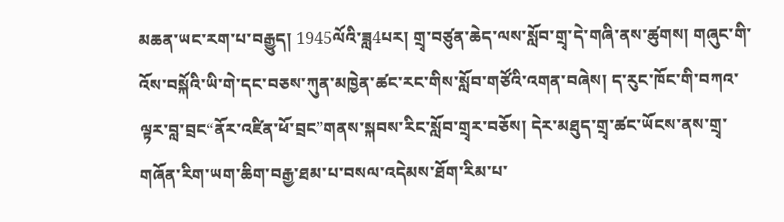མཆན་ཡང་རག་པ་བརྒྱུད། 1945ལོའི་ཟླ4པར། གྲྭ་བཙུན་ཆེད་ལས་སློབ་གྲྭ་དེ་གཞི་ནས་ཚུགས། གཞུང་གི་འོས་བསྐོའི་ཡི་གེ་དང་བཅས་ཀུན་མཁྱེན་ཚང་རང་གིས་སློབ་གཙོའི་འགན་བཞེས། ད་རུང་ཁོང་གི་བཀའ་ལྟར་བླ་བྲང“ནོར་འཛིན་ཕོ་བྲང”གནས་སྐབས་རིང་སློབ་གྲྭར་བཅོས། དེར་མཐུད་གྲྭ་ཚང་ཡོངས་ནས་གྲྭ་གཞོན་རིག་ཡག་ཆིག་བརྒྱ་ཐམ་པ་བསལ་འདེམས་ཐོག་རིམ་པ་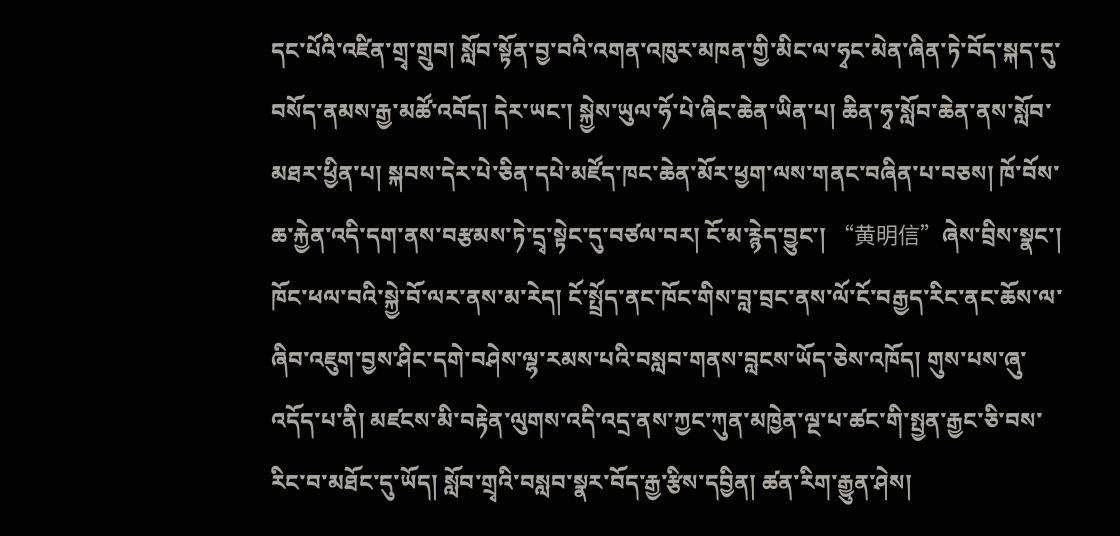དང་པོའི་འཛིན་གྲྭ་གྲུབ། སློབ་སྟོན་བྱ་བའི་འགན་འཁུར་མཁན་གྱི་མིང་ལ་ཧྭང་མེན་ཞིན་ཏེ་བོད་སྐད་དུ་བསོད་ནམས་རྒྱ་མཚོ་འབོད། དེར་ཡང་། སྐྱེས་ཡུལ་ཧོ་པེ་ཞིང་ཆེན་ཡིན་པ། ཆིན་ཧྭ་སློབ་ཆེན་ནས་སློབ་མཐར་ཕྱིན་པ། སྐབས་དེར་པེ་ཅིན་དཔེ་མཛོད་ཁང་ཆེན་མོར་ཕྱག་ལས་གནང་བཞིན་པ་བཅས། ཁོ་བོས་ཆ་རྐྱེན་འདི་དག་ནས་བརྩམས་ཏེ་དྲྭ་སྟེང་དུ་བཙལ་བར། ངོ་མ་རྙེད་བྱུང་། “黄明信”ཞེས་བྲིས་སྣང་། ཁོང་ཕལ་བའི་སྐྱེ་བོ་ལར་ནས་མ་རེད། ངོ་སྤྲོད་ནང་ཁོང་གིས་བླ་བྲང་ནས་ལོ་ངོ་བརྒྱད་རིང་ནང་ཆོས་ལ་ཞིབ་འཇུག་བྱས་ཤིང་དགེ་བཤེས་ལྷ་རམས་པའི་བསླབ་གནས་བླངས་ཡོད་ཅེས་འཁོད། གུས་པས་ཞུ་འདོད་པ་ནི། མཛངས་མི་བརྟེན་ལུགས་འདི་འདྲ་ནས་ཀྱང་ཀུན་མཁྱེན་ལྔ་པ་ཚང་གི་སྤྱན་རྒྱང་ཅི་བས་རིང་བ་མཐོང་དུ་ཡོད། སློབ་གྲྭའི་བསླབ་སྣར་བོད་རྒྱ་རྩིས་དབྱིན། ཚན་རིག་རྒྱུན་ཤེས།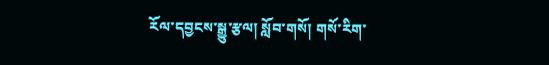རོལ་དབྱངས་སྒྱུ་རྩལ། སློབ་གསོ། གསོ་རིག་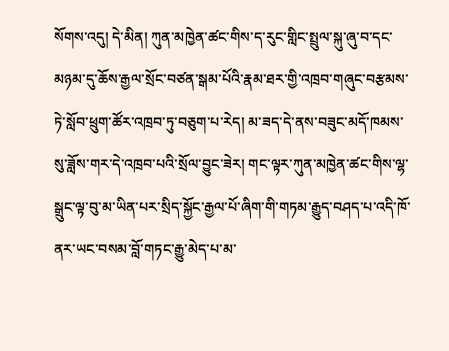སོགས་འདུ། དེ་མིན། ཀུན་མཁྱེན་ཚང་གིས་ད་རུང་གླིང་སྤྲུལ་སྐུ་ཞུ་བ་དང་མཉམ་དུ་ཆོས་རྒྱལ་སྲོང་བཙན་སྒམ་པོའི་རྣམ་ཐར་གྱི་འཁྲབ་གཞུང་བརྩམས་ཏེ་སློབ་ཕྲུག་ཚོར་འཁྲབ་ཏུ་བཅུག་པ་རེད། མ་ཟད་དེ་ནས་བཟུང་མདོ་ཁམས་སུ་ཟློས་གར་དེ་འཁྲབ་པའི་སྲོལ་བྱུང་ཟེར། གང་ལྟར་ཀུན་མཁྱེན་ཚང་གིས་ལྷ་སྒྲུང་ལྟ་བུ་མ་ཡིན་པར་སྲིད་སྐྱོང་རྒྱལ་པོ་ཞིག་གི་གཏམ་རྒྱུད་བཤད་པ་འདི་ཁོ་ནར་ཡང་བསམ་བློ་གཏང་རྒྱུ་མེད་པ་མ་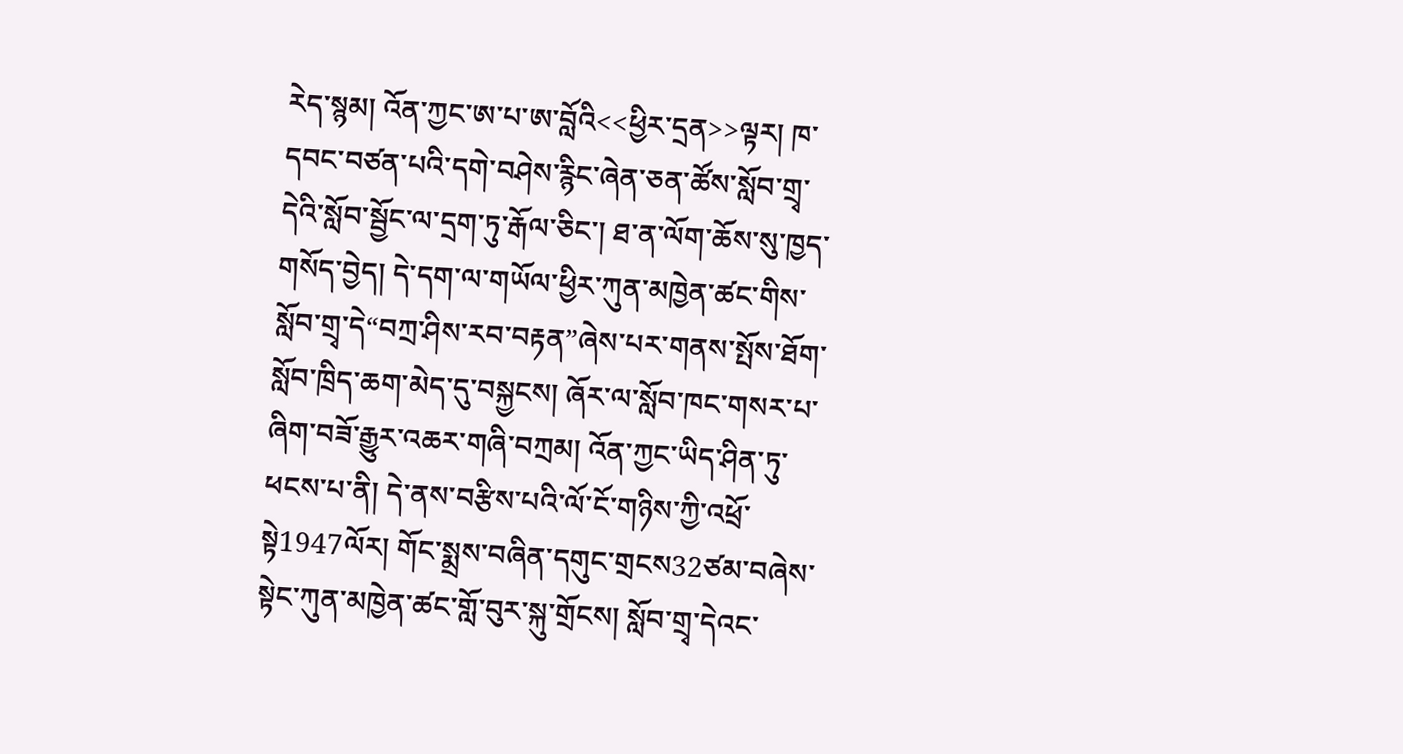རེད་སྙམ། འོན་ཀྱང་ཨ་པ་ཨ་བློའི<<ཕྱིར་དྲན>>ལྟར། ཁ་དབང་བཙན་པའི་དགེ་བཤེས་རྙིང་ཞེན་ཅན་ཚོས་སློབ་གྲྭ་དེའི་སློབ་སྦྱོང་ལ་དྲག་ཏུ་རྒོལ་ཅིང་། ཐ་ན་ལོག་ཆོས་སུ་ཁྱད་གསོད་བྱེད། དེ་དག་ལ་གཡོལ་ཕྱིར་ཀུན་མཁྱེན་ཚང་གིས་སློབ་གྲྭ་དེ“བཀྲ་ཤིས་རབ་བརྟན”ཞེས་པར་གནས་སྤོས་ཐོག་སློབ་ཁྲིད་ཆག་མེད་དུ་བསྐྱངས། ཞོར་ལ་སློབ་ཁང་གསར་པ་ཞིག་བཟོ་རྒྱུར་འཆར་གཞི་བཀྲམ། འོན་ཀྱང་ཡིད་ཤིན་ཏུ་ཕངས་པ་ནི། དེ་ནས་བརྩིས་པའི་ལོ་ངོ་གཉིས་ཀྱི་འཕྲོ་སྟེ1947ལོར། གོང་སྨྲས་བཞིན་དགུང་གྲངས32ཙམ་བཞེས་སྟེང་ཀུན་མཁྱེན་ཚང་གློ་བུར་སྐུ་གྲོངས། སློབ་གྲྭ་དེའང་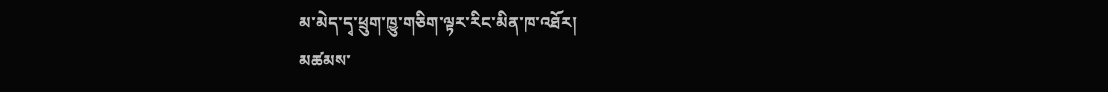མ་མེད་དྭ་ཕྲུག་ཁྱུ་གཅིག་ལྟར་རིང་མིན་ཁ་འཐོར།
མཚམས་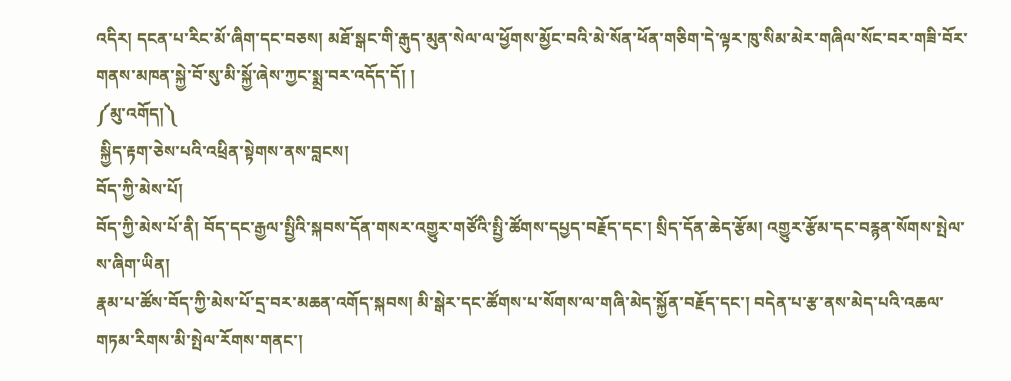འདིར། དངན་པ་རིང་མོ་ཞིག་དང་བཅས། མཐོ་སྒང་གི་རྒུད་མུན་སེལ་ལ་ཕྱོགས་མྱོང་བའི་མེ་སོན་ཕོན་གཅིག་དེ་ལྟར་ཁུ་སིམ་མེར་གཞིལ་སོང་བར་གཟི་བོར་གནས་མཁན་སྐྱེ་བོ་སུ་མི་སྐྱོ་ཞེས་ཀྱང་སྨྲ་བར་འདོད་དོ། །
༼མུ་འགོད།༽
 སྐྱིད་རྟག་ཅེས་པའི་འཕྲིན་སྟེགས་ནས་བླངས།
བོད་ཀྱི་མེས་པོ།
བོད་ཀྱི་མེས་པོ་ནི། བོད་དང་རྒྱལ་སྤྱིའི་སྐབས་དོན་གསར་འགྱུར་གཙོའི་སྤྱི་ཚོགས་དཔྱད་བརྗོད་དང་། སྲིད་དོན་ཆེད་རྩོམ། འགྱུར་རྩོམ་དང་བརྙན་སོགས་སྤེལ་ས་ཞིག་ཡིན།
རྣམ་པ་ཚོས་བོད་ཀྱི་མེས་པོ་དྲ་བར་མཆན་འགོད་སྐབས། མི་སྒེར་དང་ཚོགས་པ་སོགས་ལ་གཞི་མེད་སྐྱོན་བརྗོད་དང་། བདེན་པ་རྩ་ནས་མེད་པའི་འཆལ་གཏམ་རིགས་མི་སྤེལ་རོགས་གནང་།